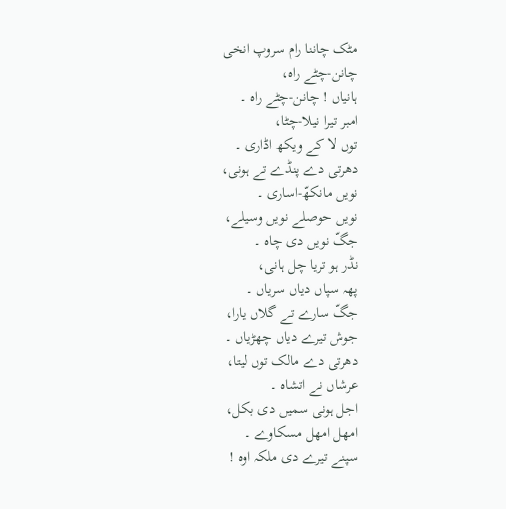مٹک چاننا رام سروپ انخی
چانن-چٹے راہ،
ہانیاں ! چانن-چٹے راہ ۔
امبر تیرا نیلا-چٹا،
توں لا کے ویکھ اڈاری ۔
دھرتی دے پنڈے تے ہونی،
نویں مانکھّ-اساری ۔
نویں حوصلے نویں وسیلے،
جگّ نویں دی چاہ ۔
نڈر ہو تریا چل ہانی،
پھہ سپاں دیاں سریاں ۔
جگّ سارے تے گلاں یارا،
جوش تیرے دیاں چھڑیاں ۔
دھرتی دے مالک توں لیتا،
عرشاں نے اتشاہ ۔
اجل ہونی سمیں دی بکل،
امھل امھل مسکاوے ۔
سپنے تیرے دی ملکہ اوہ !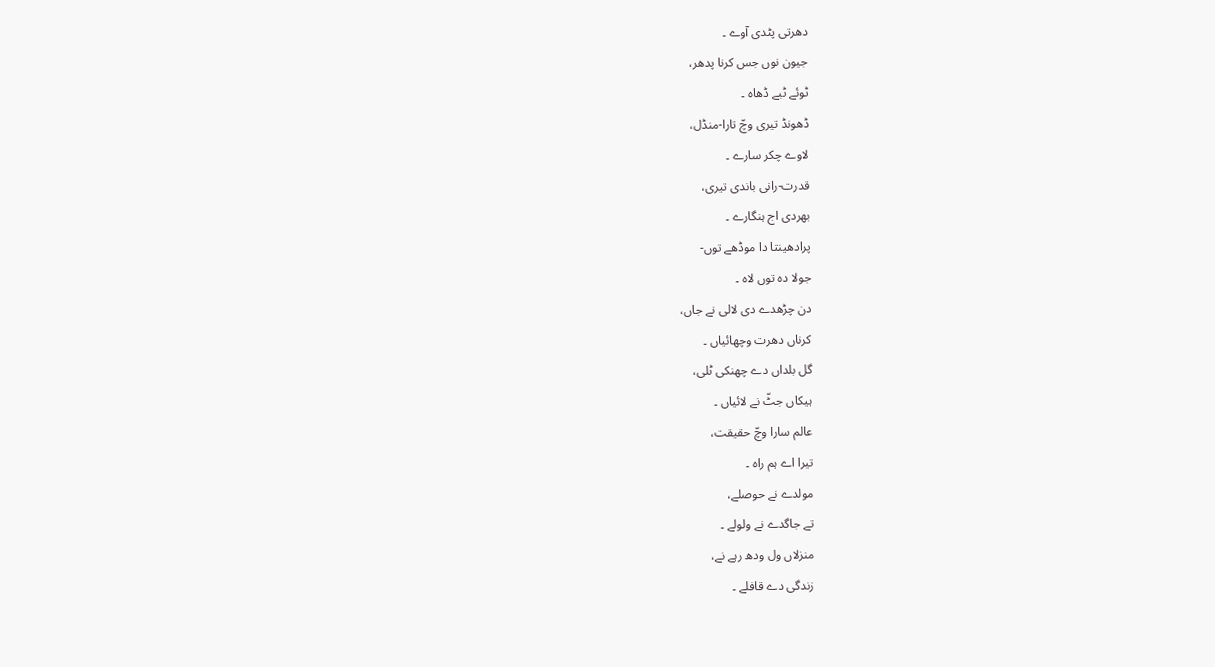دھرتی پٹدی آوے ۔
جیون نوں جس کرنا پدھر،
ٹوئے ٹبے ڈھاہ ۔
ڈھونڈ تیری وچّ تارا-منڈل،
لاوے چکر سارے ۔
قدرت-رانی باندی تیری،
بھردی اج ہنگارے ۔
پرادھینتا دا موڈھے توں-
جولا دہ توں لاہ ۔
دن چڑھدے دی لالی نے جاں،
کرناں دھرت وچھائیاں ۔
گل بلداں دے چھنکی ٹلی،
ہیکاں جٹّ نے لائیاں ۔
عالم سارا وچّ حقیقت،
تیرا اے ہم راہ ۔
مولدے نے حوصلے،
تے جاگدے نے ولولے ۔
منزلاں ول ودھ رہے نے،
زندگی دے قافلے ۔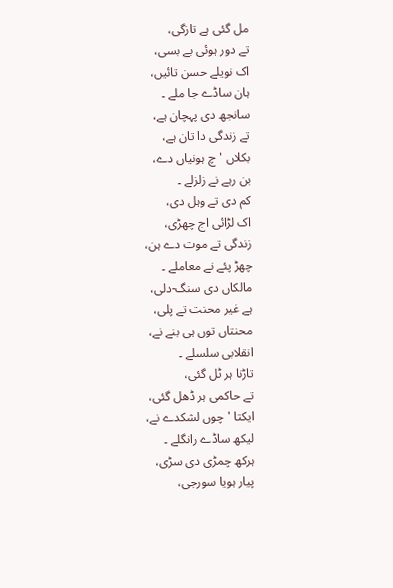مل گئی ہے تازگی،
تے دور ہوئی بے بسی،
اک نویلے حسن تائیں،
ہان ساڈے جا ملے ۔
سانجھ دی پہچان ہے،
تے زندگی دا تان ہے،
بکلاں 'چ ہونیاں دے،
بن رہے نے زلزلے ۔
کم دی تے وہل دی،
اک لڑائی اج چھڑی،
زندگی تے موت دے ہن،
چھڑ پئے نے معاملے ۔
مالکاں دی سنگ-دلی،
ہے غیر محنت تے پلی،
محنتاں توں ہی بنے نے،
انقلابی سلسلے ۔
تاڑنا ہر ٹل گئی،
تے حاکمی ہر ڈھل گئی،
ایکتا 'چوں لشکدے نے،
لیکھ ساڈے رانگلے ۔
ہرکھ چمڑی دی سڑی،
پیار ہویا سورجی،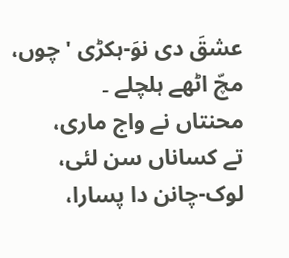عشقَ دی نوَ-ہکڑی 'چوں،
مچّ اٹھے ہلچلے ۔
محنتاں نے واج ماری،
تے کساناں سن لئی،
لوک-چانن دا پسارا،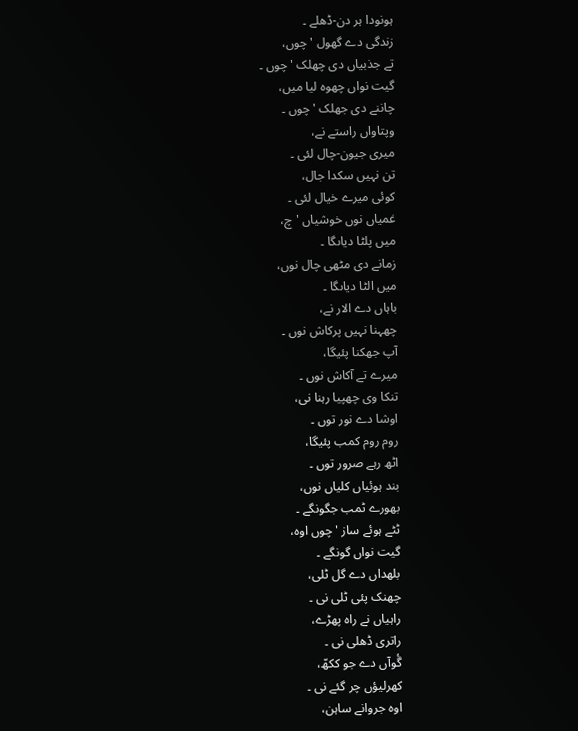ہونودا ہر دن-ڈھلے ۔
زندگی دے گھول 'چوں،
تے جذبیاں دی چھلک 'چوں ۔
گیت نواں چھوہ لیا میں،
چاننے دی جھلک 'چوں ۔
وپتاواں راستے نے،
میری جیون-چال لئی ۔
تن نہیں سکدا جال،
کوئی میرے خیال لئی ۔
غمیاں نوں خوشیاں 'چ،
میں پلٹا دیاںگا ۔
زمانے دی مٹھی چال نوں،
میں الٹا دیاںگا ۔
باہاں دے الار نے،
چھہنا نہیں پرکاش نوں ۔
آپ جھکنا پئیگا،
میرے تے آکاش نوں ۔
تنکا وی چھپیا رہنا نی،
اوشا دے نور توں ۔
روم روم کمب پئیگا،
اٹھ رہے صرور توں ۔
بند ہوئیاں کلیاں نوں،
بھورے ٹمب جگونگے ۔
ٹٹے ہوئے ساز 'چوں اوہ،
گیت نواں گونگے ۔
بلھداں دے گل ٹلی،
چھنک پئی ٹلی نی ۔
راہیاں نے راہ پھڑے،
راتری ڈھلی نی ۔
گٔوآں دے جو ککھّ،
کھرلیؤں چر گئے نی ۔
اوہ جروانے ساہن،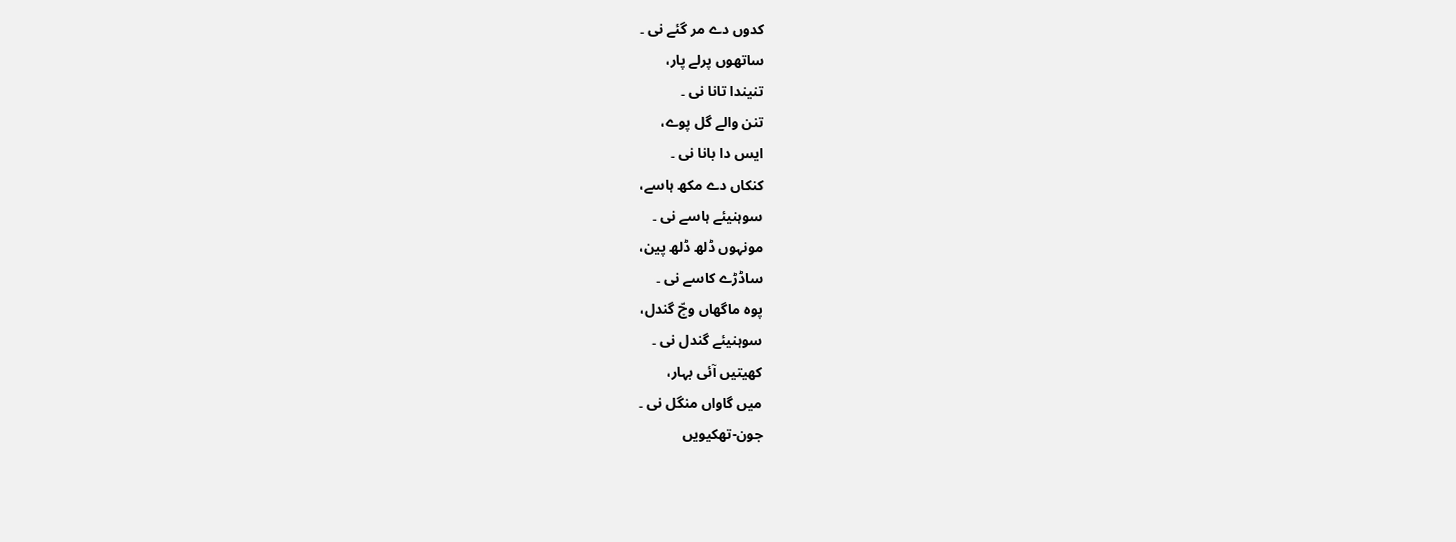کدوں دے مر گئے نی ۔
ساتھوں پرلے پار،
تنیندا تانا نی ۔
تنن والے گل پوے،
ایس دا بانا نی ۔
کنکاں دے مکھ ہاسے،
سوہنیئے ہاسے نی ۔
مونہوں ڈلھ ڈلھ پین،
ساڈڑے کاسے نی ۔
پوہ ماگھاں وچّ گندل،
سوہنیئے گندل نی ۔
کھیتیں آئی بہار،
میں گاواں منگل نی ۔
جون-تھکیویں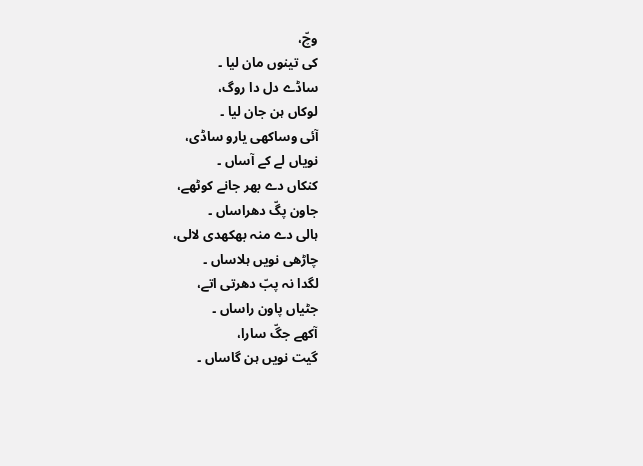وچّ،
کی تینوں مان لیا ۔
ساڈے دل دا روگ،
لوکاں ہن جان لیا ۔
آئی وساکھی یارو ساڈی،
نویاں لے کے آساں ۔
کنکاں دے بھر جانے کوٹھے،
جاون پگّ دھراساں ۔
ہالی دے منہ بھکھدی لالی،
چاڑھی نویں ہلاساں ۔
لگدا نہ پبّ دھرتی اتے،
جٹیاں پاون راساں ۔
آکھے جگّ سارا،
گیت نویں ہن گاساں ۔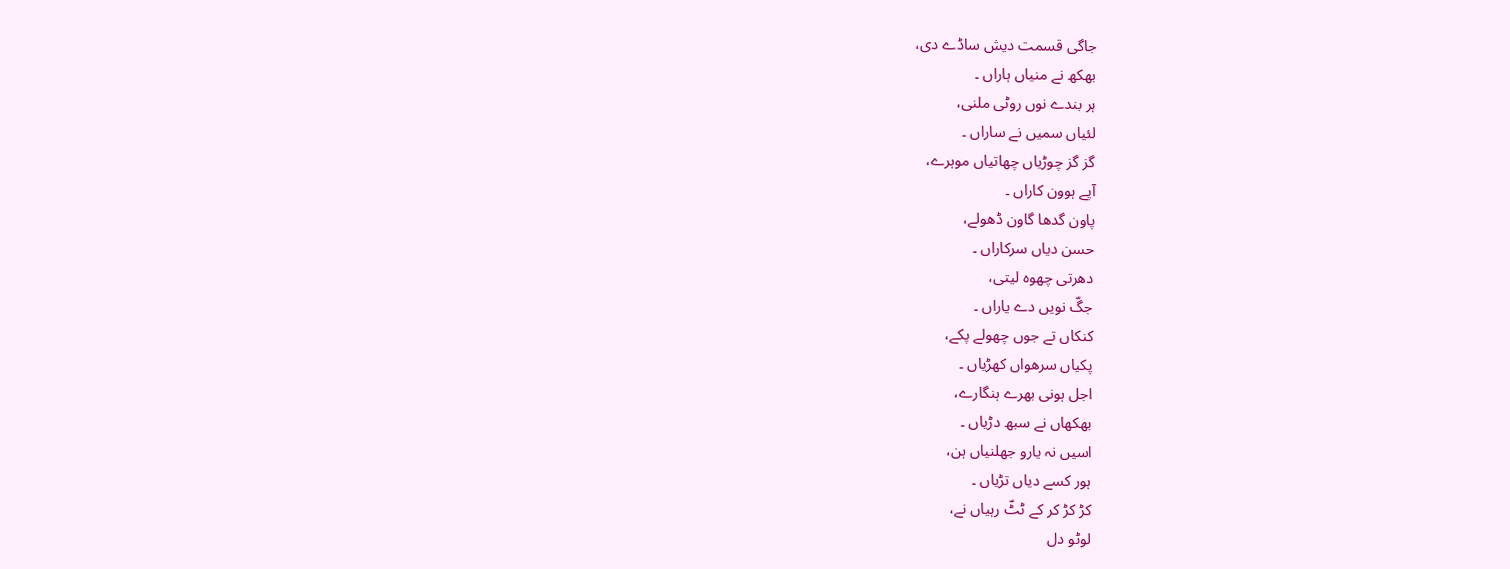جاگی قسمت دیش ساڈے دی،
بھکھ نے منیاں ہاراں ۔
ہر بندے نوں روٹی ملنی،
لئیاں سمیں نے ساراں ۔
گز گز چوڑیاں چھاتیاں موہرے،
آپے ہوون کاراں ۔
پاون گدھا گاون ڈھولے،
حسن دیاں سرکاراں ۔
دھرتی چھوہ لیتی،
جگّ نویں دے یاراں ۔
کنکاں تے جوں چھولے پکے،
پکیاں سرھواں کھڑیاں ۔
اجل ہونی بھرے ہنگارے،
بھکھاں نے سبھ دڑیاں ۔
اسیں نہ یارو جھلنیاں ہن،
ہور کسے دیاں تڑیاں ۔
کڑ کڑ کر کے ٹٹّ رہیاں نے،
لوٹو دل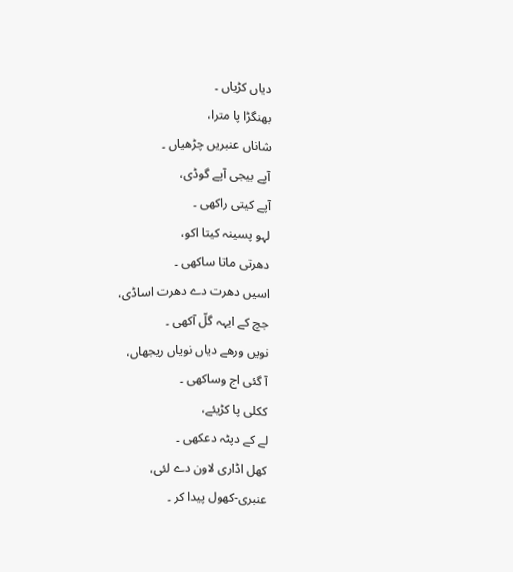دیاں کڑیاں ۔
بھنگڑا پا مترا،
شاناں عنبریں چڑھیاں ۔
آپے بیجی آپے گوڈی،
آپے کیتی راکھی ۔
لہو پسینہ کیتا اکو،
دھرتی ماتا ساکھی ۔
اسیں دھرت دے دھرت اساڈی،
جچ کے ایہہ گلّ آکھی ۔
نویں ورھے دیاں نویاں ریجھاں،
آ گئی اج وساکھی ۔
ککلی پا کڑیئے،
لے کے دپٹہ دعکھی ۔
کھل اڈاری لاون دے لئی،
عنبری-کھول پیدا کر ۔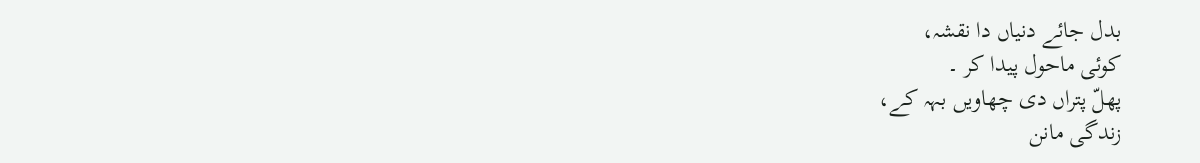بدل جائے دنیاں دا نقشہ،
کوئی ماحول پیدا کر ۔
پھلّ پتراں دی چھاویں بہہ کے،
زندگی مانن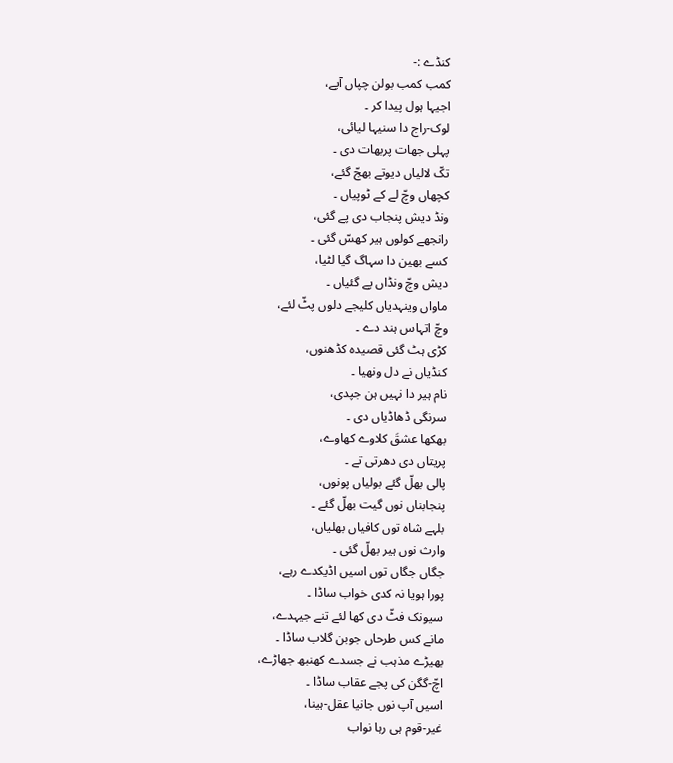کنڈے :-
کمب کمب بولن چپاں آپے،
اجیہا ہول پیدا کر ۔
لوک-راج دا سنیہا لیائی،
پہلی جھات پربھات دی ۔
تکّ لالیاں دیوتے بھجّ گئے،
کچھاں وچّ لے کے ٹوپیاں ۔
ونڈ دیش پنجاب دی پے گئی،
رانجھے کولوں ہیر کھسّ گئی ۔
کسے بھین دا سہاگ گیا لٹیا،
دیش وچّ ونڈاں پے گئیاں ۔
ماواں وینہدیاں کلیجے دلوں پٹّ لئے،
وچّ اتہاس ہند دے ۔
کڑی ہٹ گئی قصیدہ کڈھنوں،
کنڈیاں نے دل ونھیا ۔
نام ہیر دا نہیں ہن جپدی،
سرنگی ڈھاڈیاں دی ۔
بھکھا عشقَ کلاوے کھاوے،
پریتاں دی دھرتی تے ۔
پالی بھلّ گئے بولیاں پونوں،
پنجابناں نوں گیت بھلّ گئے ۔
بلہے شاہ توں کافیاں بھلیاں،
وارث نوں ہیر بھلّ گئی ۔
جگاں جگاں توں اسیں اڈیکدے رہے،
پورا ہویا نہ کدی خواب ساڈا ۔
سیونک فٹّ دی کھا لئے تنے جیہدے،
مانے کس طرحاں جوبن گلاب ساڈا ۔
بھیڑے مذہب نے جسدے کھنبھ جھاڑے،
اچّ-گگن کی پجے عقاب ساڈا ۔
اسیں آپ نوں جانیا عقل-ہینا،
غیر-قوم ہی رہا نواب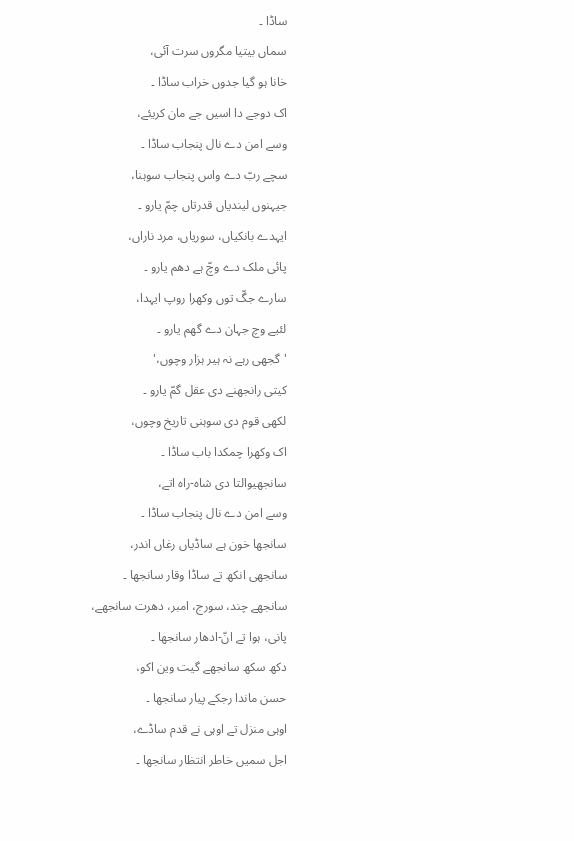ساڈا ۔
سماں بیتیا مگروں سرت آئی،
خانا ہو گیا جدوں خراب ساڈا ۔
اک دوجے دا اسیں جے مان کریئے،
وسے امن دے نال پنجاب ساڈا ۔
سچے ربّ دے واس پنجاب سوہنا،
جیہنوں لیندیاں قدرتاں چمّ یارو ۔
ایہدے بانکیاں، سوریاں، مرد ناراں،
پائی ملک دے وچّ ہے دھم یارو ۔
سارے جگّ توں وکھرا روپ ایہدا،
لئیے وچ جہان دے گھم یارو ۔
'گجھی رہے نہ ہیر ہزار وچوں،'
کیتی رانجھنے دی عقل گمّ یارو ۔
لکھی قوم دی سوہنی تاریخ وچوں،
اک وکھرا چمکدا باب ساڈا ۔
سانجھیوالتا دی شاہ-راہ اتے،
وسے امن دے نال پنجاب ساڈا ۔
سانجھا خون ہے ساڈیاں رغاں اندر،
سانجھی انکھ تے ساڈا وقار سانجھا ۔
سانجھے چند، سورج، امبر، دھرت سانجھے،
پانی، ہوا تے انّ-ادھار سانجھا ۔
دکھ سکھ سانجھے گیت وین اکو،
حسن ماندا رجکے پیار سانجھا ۔
اوہی منزل تے اوہی نے قدم ساڈے،
اجل سمیں خاطر انتظار سانجھا ۔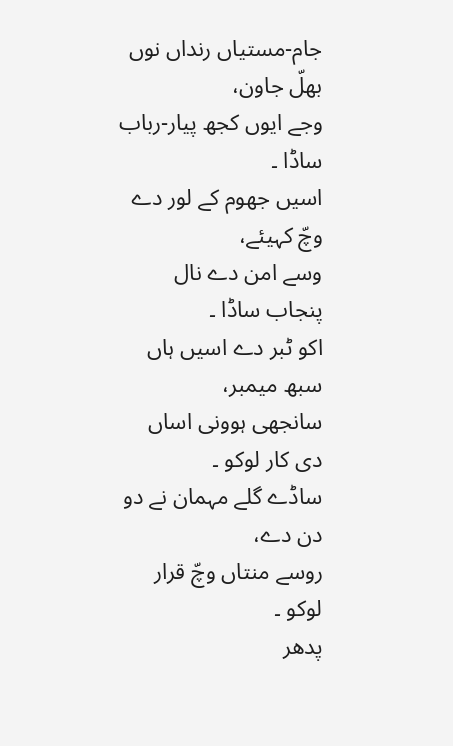جام-مستیاں رنداں نوں بھلّ جاون،
وجے ایوں کجھ پیار-رباب ساڈا ۔
اسیں جھوم کے لور دے وچّ کہیئے،
وسے امن دے نال پنجاب ساڈا ۔
اکو ٹبر دے اسیں ہاں سبھ میمبر،
سانجھی ہوونی اساں دی کار لوکو ۔
ساڈے گلے مہمان نے دو دن دے،
روسے منتاں وچّ قرار لوکو ۔
پدھر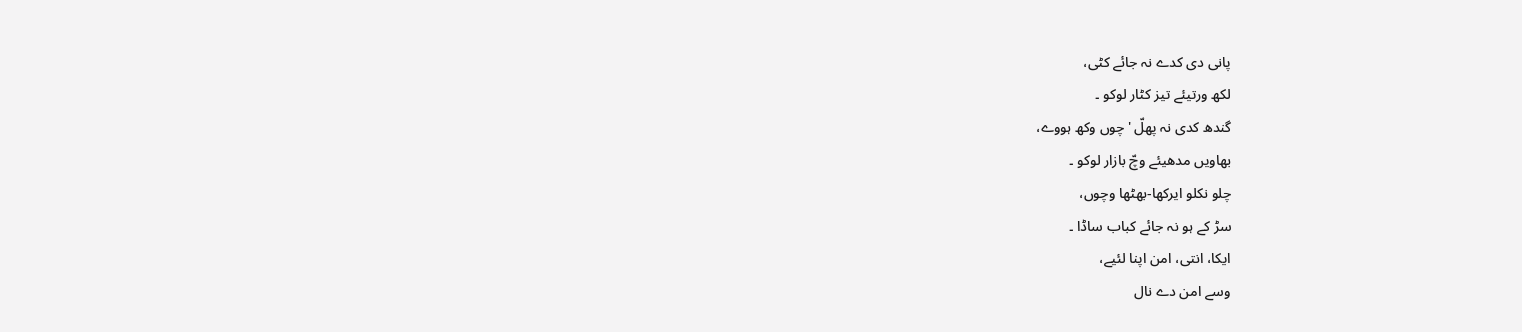پانی دی کدے نہ جائے کٹی،
لکھ ورتیئے تیز کٹار لوکو ۔
گندھ کدی نہ پھلّ 'چوں وکھ ہووے،
بھاویں مدھیئے وچّ بازار لوکو ۔
چلو نکلو ایرکھا-بھٹھا وچوں،
سڑ کے ہو نہ جائے کباب ساڈا ۔
ایکا، انتی، امن اپنا لئیے،
وسے امن دے نال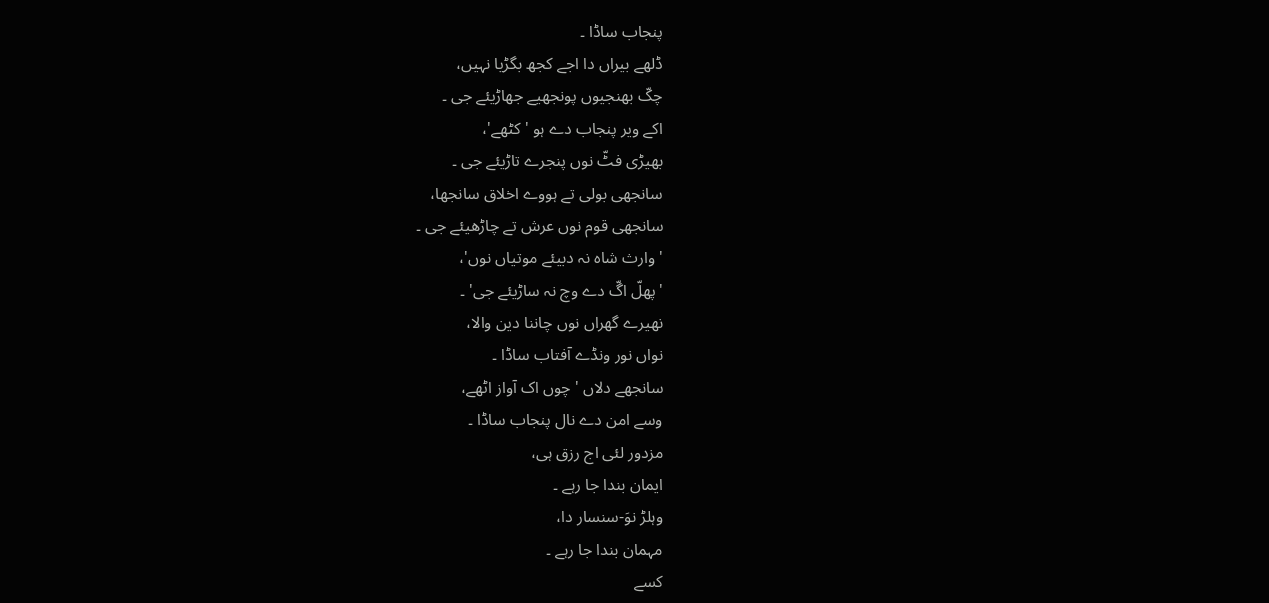پنجاب ساڈا ۔
ڈلھے بیراں دا اجے کجھ بگڑیا نہیں،
چکّ بھنجیوں پونجھیے جھاڑیئے جی ۔
اکے ویر پنجاب دے ہو 'کٹھے'،
بھیڑی فٹّ نوں پنجرے تاڑیئے جی ۔
سانجھی بولی تے ہووے اخلاق سانجھا،
سانجھی قوم نوں عرش تے چاڑھیئے جی ۔
'وارث شاہ نہ دبیئے موتیاں نوں'،
'پھلّ اگّ دے وچ نہ ساڑیئے جی' ۔
نھیرے گھراں نوں چاننا دین والا،
نواں نور ونڈے آفتاب ساڈا ۔
سانجھے دلاں 'چوں اک آواز اٹھے،
وسے امن دے نال پنجاب ساڈا ۔
مزدور لئی اج رزق ہی،
ایمان بندا جا رہے ۔
وہلڑ نوَ-سنسار دا،
مہمان بندا جا رہے ۔
کسے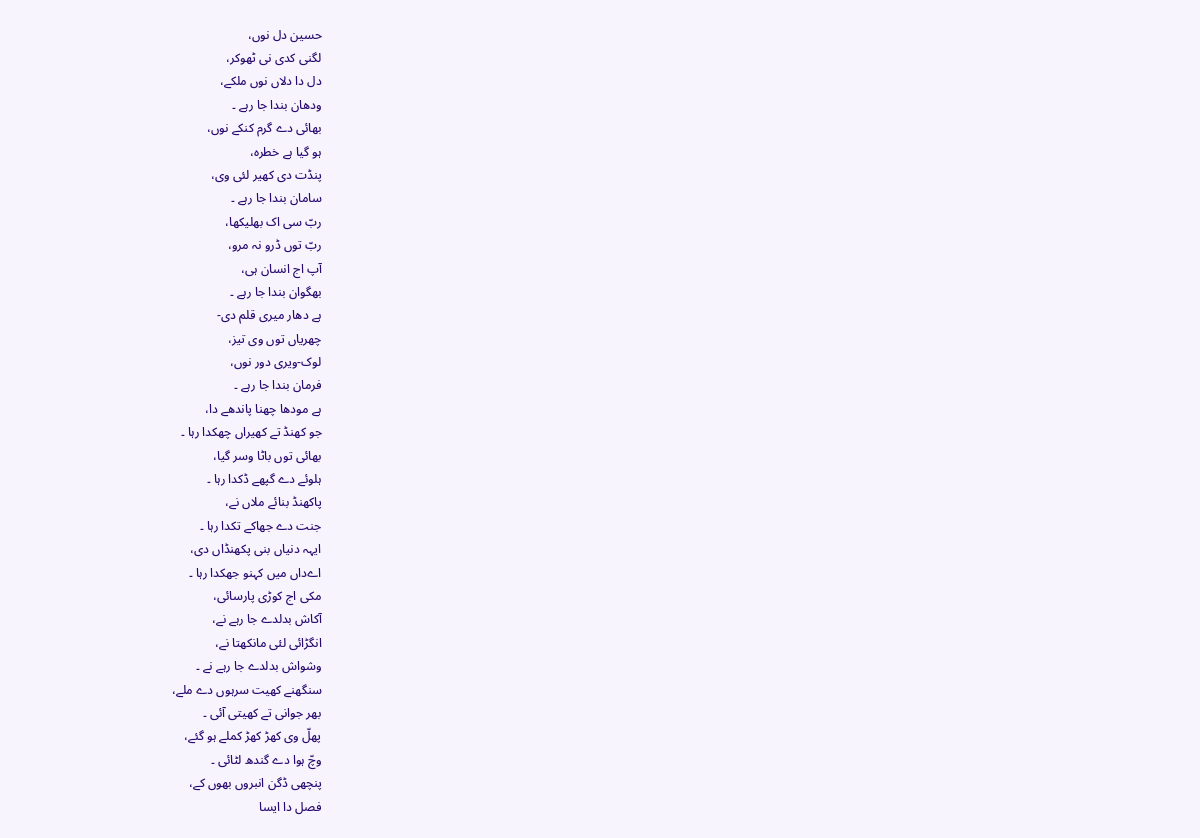حسین دل نوں،
لگنی کدی نی ٹھوکر،
دل دا دلاں نوں ملکے،
ودھان بندا جا رہے ۔
بھائی دے گرم کنکے نوں،
ہو گیا ہے خطرہ،
پنڈت دی کھیر لئی وی،
سامان بندا جا رہے ۔
ربّ سی اک بھلیکھا،
ربّ توں ڈرو نہ مرو،
آپ اج انسان ہی،
بھگوان بندا جا رہے ۔
ہے دھار میری قلم دی-
چھریاں توں وی تیز،
لوک-ویری دور نوں،
فرمان بندا جا رہے ۔
ہے مودھا چھنا پاندھے دا،
جو کھنڈ تے کھیراں چھکدا رہا ۔
بھائی توں باٹا وسر گیا،
ہلوئے دے گپھے ڈکدا رہا ۔
پاکھنڈ بنائے ملاں نے،
جنت دے جھاکے تکدا رہا ۔
ایہہ دنیاں بنی پکھنڈاں دی،
اےداں میں کہنو جھکدا رہا ۔
مکی اج کوڑی پارسائی،
آکاش بدلدے جا رہے نے،
انگڑائی لئی مانکھتا نے،
وشواش بدلدے جا رہے نے ۔
سنگھنے کھیت سرہوں دے ملے،
بھر جوانی تے کھیتی آئی ۔
پھلّ وی کھڑ کھڑ کملے ہو گئے،
وچّ ہوا دے گندھ لٹائی ۔
پنچھی ڈگن انبروں بھوں کے،
فصل دا ایسا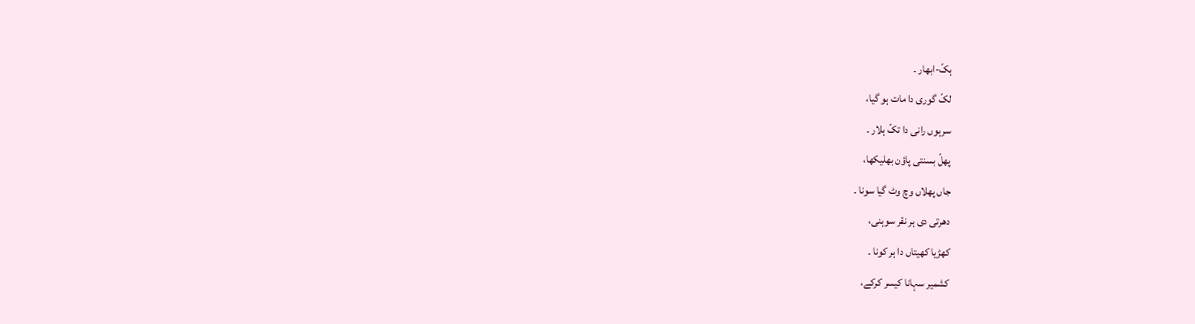ہکّ-ابھار ۔
لکّ گوری دا مات ہو گیا،
سرہوں رانی دا تکّ ہلار ۔
پھلّ بسنتی پاؤن بھلیکھا،
جاں پھلاں وچ وٹ گیا سونا ۔
دھرتی دی ہر نقر سوہنی،
کھڑیا کھیتاں دا ہر کونا ۔
کشمیر سہانا کیسر کرکے،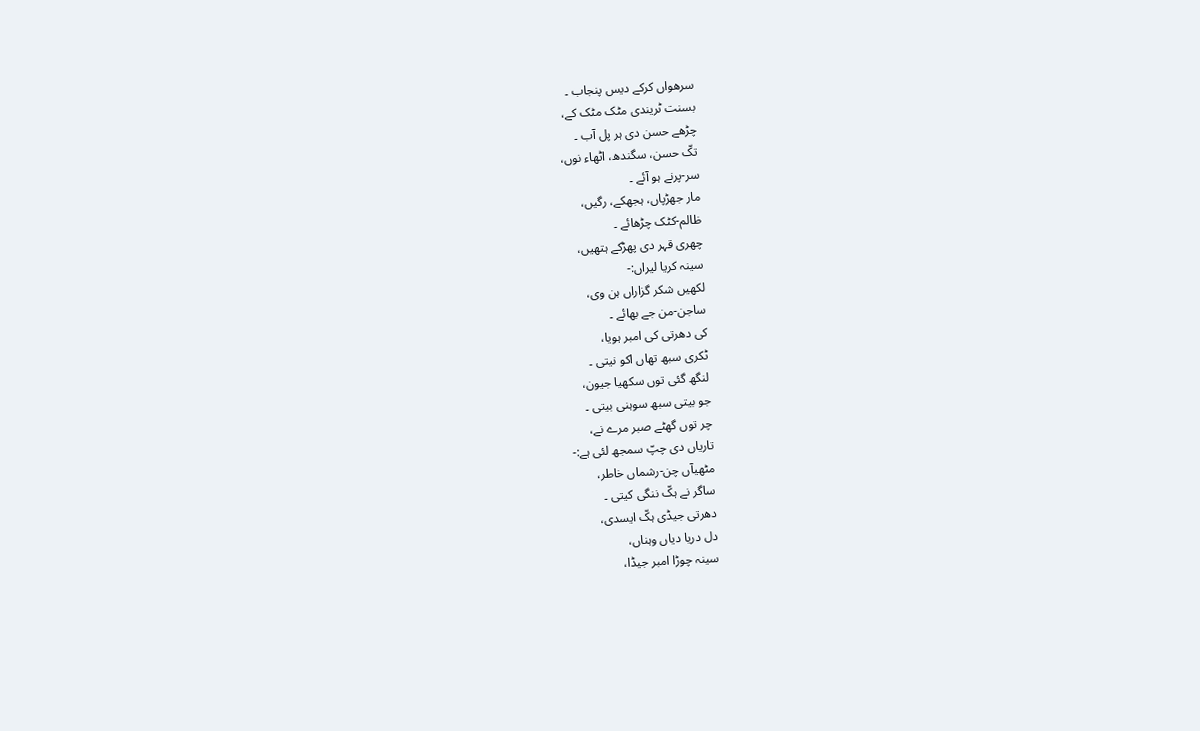سرھواں کرکے دیس پنجاب ۔
بسنت ٹریندی مٹک مٹک کے،
چڑھے حسن دی ہر پل آب ۔
تکّ حسن، سگندھ، اٹھاء نوں،
سر-پرنے ہو آئے ۔
مار جھڑپاں، ہجھکے، رگیں،
ظالم-کٹک چڑھائے ۔
چھری قہر دی پھڑکے ہتھیں،
سینہ کریا لیراں:-
لکھیں شکر گزاراں ہن وی،
ساجن-من جے بھائے ۔
کی دھرتی کی امبر ہویا،
ٹکری سبھ تھاں اکو نیتی ۔
لنگھ گئی توں سکھیا جیون،
جو بیتی سبھ سوہنی بیتی ۔
چر توں گھٹے صبر مرے نے،
تاریاں دی چپّ سمجھ لئی ہے:-
مٹھیآں چن-رشماں خاطر،
ساگر نے ہکّ ننگی کیتی ۔
دھرتی جیڈی ہکّ ایسدی،
دل دریا دیاں وہناں،
سینہ چوڑا امبر جیڈا،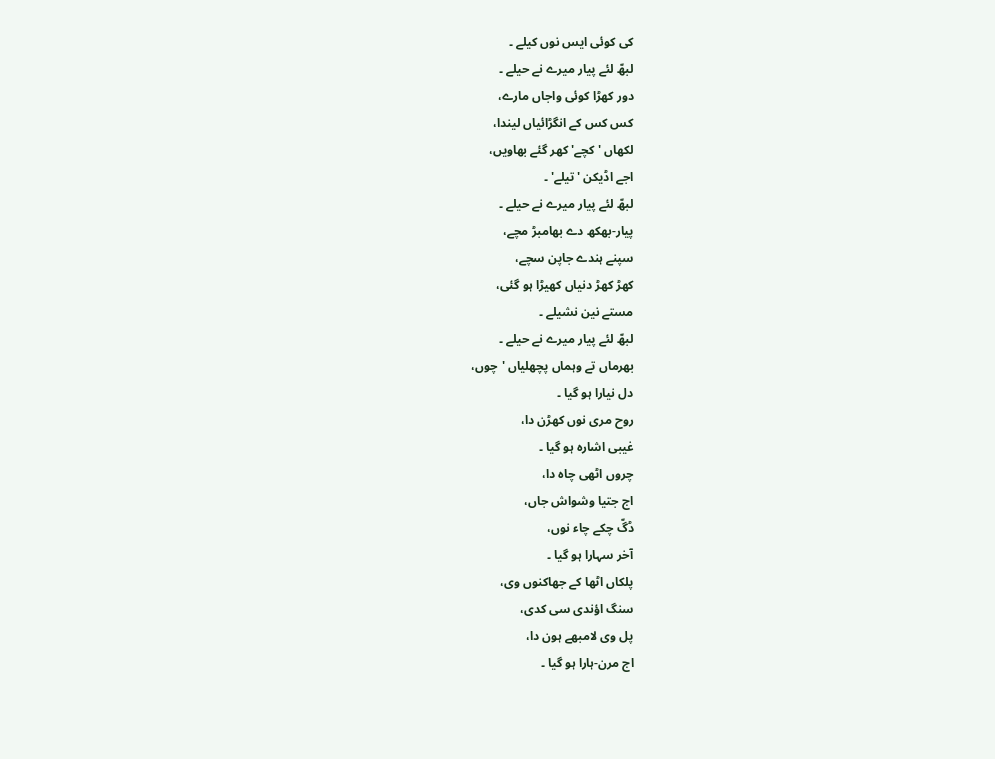کی کوئی ایس نوں کیلے ۔
لبھّ لئے پیار میرے نے حیلے ۔
دور کھڑا کوئی واجاں مارے،
کس کس کے انگڑائیاں لیندا،
لکھاں 'کچے' کھر گئے بھاویں،
اجے اڈیکن 'تیلے' ۔
لبھّ لئے پیار میرے نے حیلے ۔
پیار-بھکھ دے بھامبڑ مچے،
سپنے ہندے جاپن سچے،
کھڑ کھڑ دنیاں کھیڑا ہو گئی،
مستے نین نشیلے ۔
لبھّ لئے پیار میرے نے حیلے ۔
بھرماں تے وہماں پچھلیاں 'چوں،
دل نیارا ہو گیا ۔
روح مری نوں کھڑن دا،
غیبی اشارہ ہو گیا ۔
چروں اٹھی چاہ دا،
اج جتیا وشواش جاں،
ڈگّ چکے چاء نوں،
آخر سہارا ہو گیا ۔
پلکاں اٹھا کے جھاکنوں وی،
سنگ اؤندی سی کدی،
پل وی لامبھے ہون دا،
اج مرن-ہارا ہو گیا ۔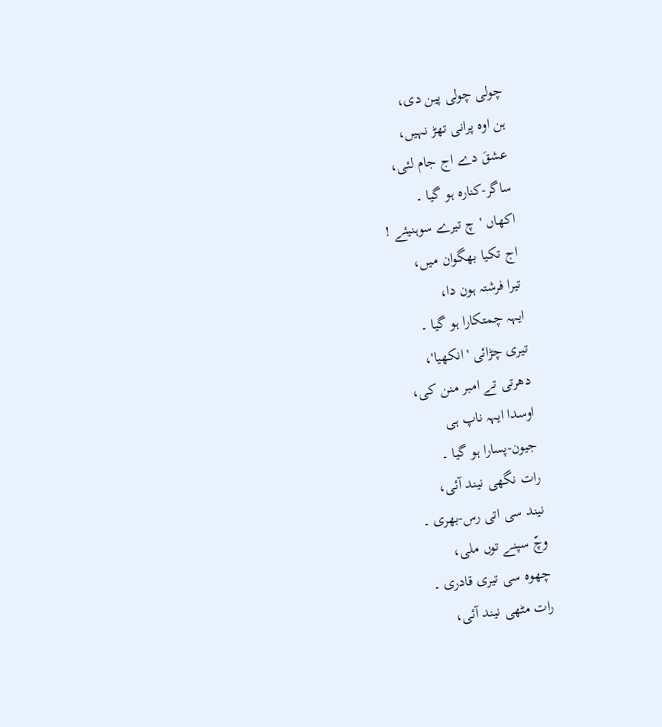چولی چولی پین دی،
ہن اوہ پرانی تھڑ نہیں،
عشقَ دے اج جام لئی،
ساگر-کنارہ ہو گیا ۔
اکھاں 'چ تیرے سوہنیئے !
اج تکیا بھگوان میں،
تیرا فرشتہ ہون دا،
ایہہ چمتکارا ہو گیا ۔
تیری چڑائی 'انکھیا'،
دھرتی تے امبر منن کی،
اوسدا ایہہ ناپ ہی
جیون-پسارا ہو گیا ۔
رات نگھی نیند آئی،
نیند سی اتی رس-بھری ۔
وچّ سپنے توں ملی،
چھوہ سی تیری قادری ۔
رات مٹھی نیند آئی،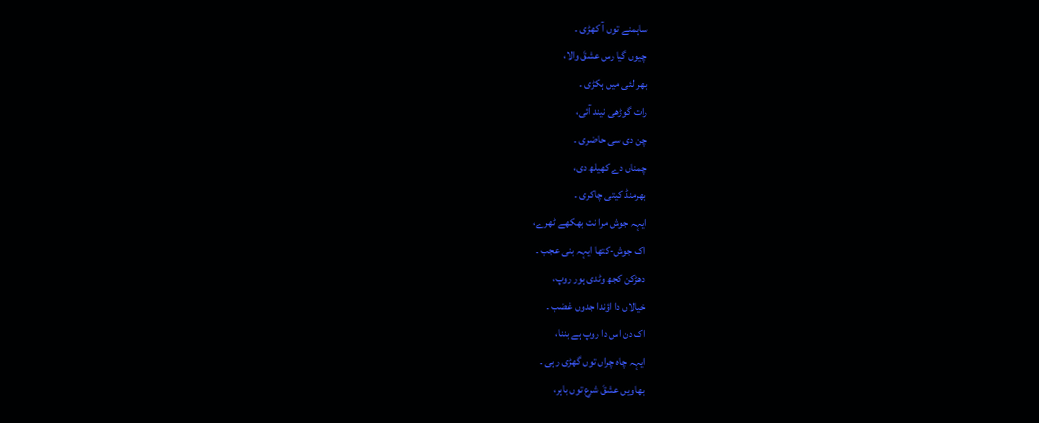ساہمنے توں آ کھڑی ۔
چیوں گیا رس عشقَ والا،
بھر لئی میں ہکڑی ۔
رات گوڑھی نیند آئی،
چن دی سی حاضری ۔
چمناں دے کھیلھ دی،
بھرمنڈ کیتی چاکری ۔
ایہہ جوش مرا نت بھکھے ٹھرے،
اک جوش-کتھا ایہہ بنی عجب ۔
دھڑکن کجھ وٹدی ہور روپ،
خیالاں دا اؤندا جدوں غضب ۔
اک دن اس دا روپ ہے بننا،
ایہہ چاہ چراں توں گھڑی رہی ۔
بھاویں عشقَ شرع توں باہر،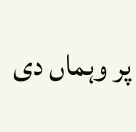پر وہماں دی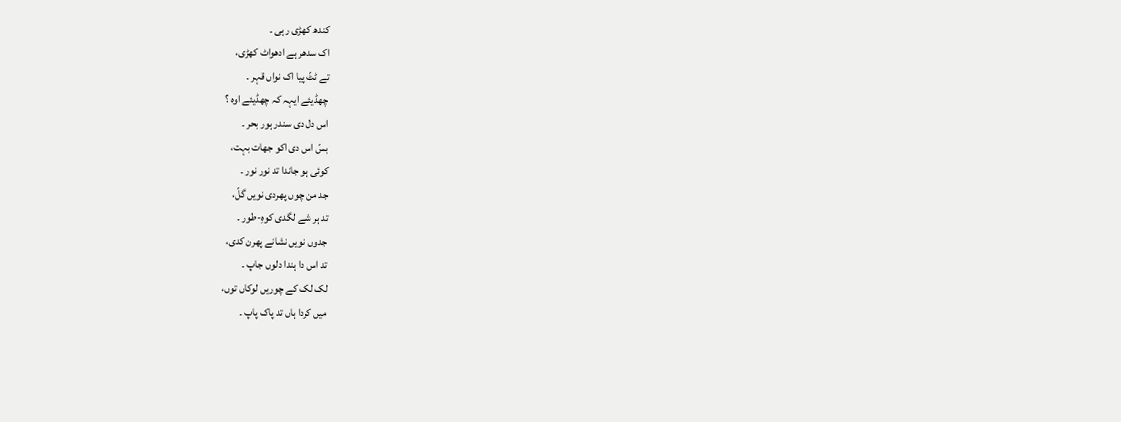کندھ کھڑی رہی ۔
اک سدھر ہے ادھواٹ کھڑی،
تے ٹٹّ پیا اک نواں قہر ۔
چھڈیئے ایہہ کہ چھڈیئے اوہ ؟
اس دل دی سندر ہور بحر ۔
بسّ اس دی اکو جھات بہت،
کوئی ہو جاندا تد نور نور ۔
جد من چوں پھردی نویں گلّ،
تد ہر شے لگدی کوہِ-طور ۔
جدوں نویں نشانے پھرن کدی،
تد اس دا ہندا دلوں جاپ ۔
لک لک کے چوریں لوکاں توں،
میں کردا ہاں تد پاک پاپ ۔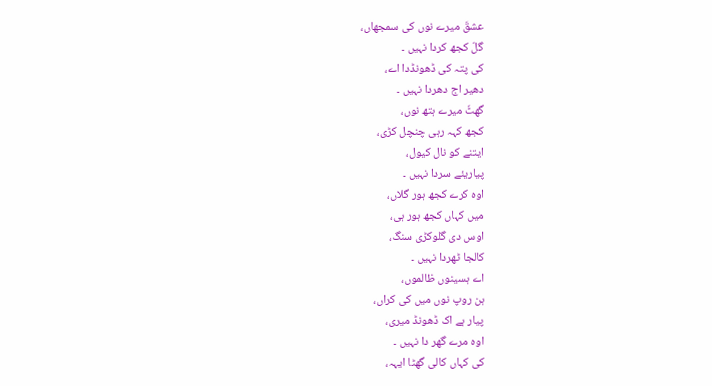عشقَ میرے نوں کی سمجھاں،
گلّ کجھ کردا نہیں ۔
کی پتہ کی ڈھونڈدا اے،
دھیر اج دھردا نہیں ۔
گھٹّ میرے ہتھ نوں،
کجھ کہہ رہی چنچل کڑی،
ایتنے کو نال کیول،
پیاریئے سردا نہیں ۔
اوہ کرے کجھ ہور گلاں،
میں کہاں کجھ ہور ہی،
اوس دی گلوکڑی سنگ،
کالجا ٹھردا نہیں ۔
اے ہسینوں ظالموں،
ہن روپ نوں میں کی کراں،
پیار ہے اک ڈھونڈ میری،
اوہ مرے گھر دا نہیں ۔
کی کہاں کالی گھٹا ایہہ،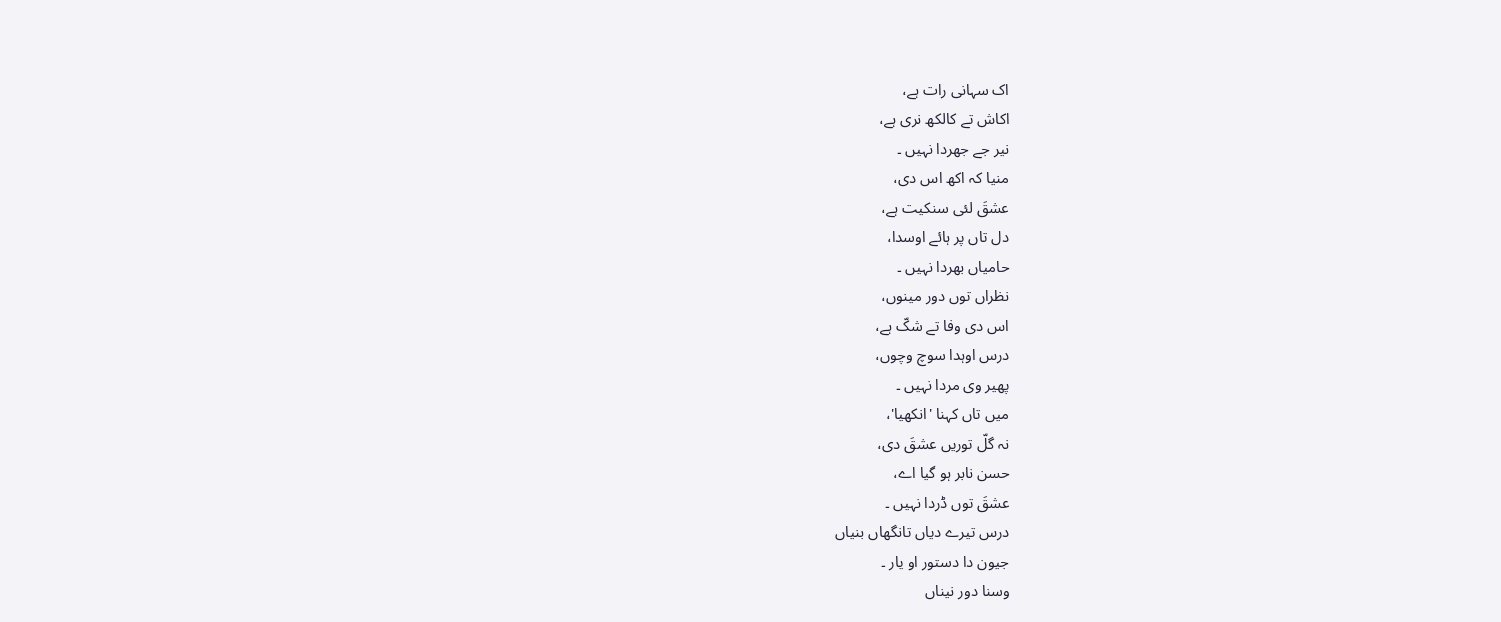اک سہانی رات ہے،
اکاش تے کالکھ نری ہے،
نیر جے جھردا نہیں ۔
منیا کہ اکھ اس دی،
عشقَ لئی سنکیت ہے،
دل تاں پر ہائے اوسدا،
حامیاں بھردا نہیں ۔
نظراں توں دور مینوں،
اس دی وفا تے شکّ ہے،
درس اوہدا سوچ وچوں،
پھیر وی مردا نہیں ۔
میں تاں کہنا 'انکھیا'،
نہ گلّ توریں عشقَ دی،
حسن نابر ہو گیا اے،
عشقَ توں ڈردا نہیں ۔
درس تیرے دیاں تانگھاں بنیاں
جیون دا دستور او یار ۔
وسنا دور نیناں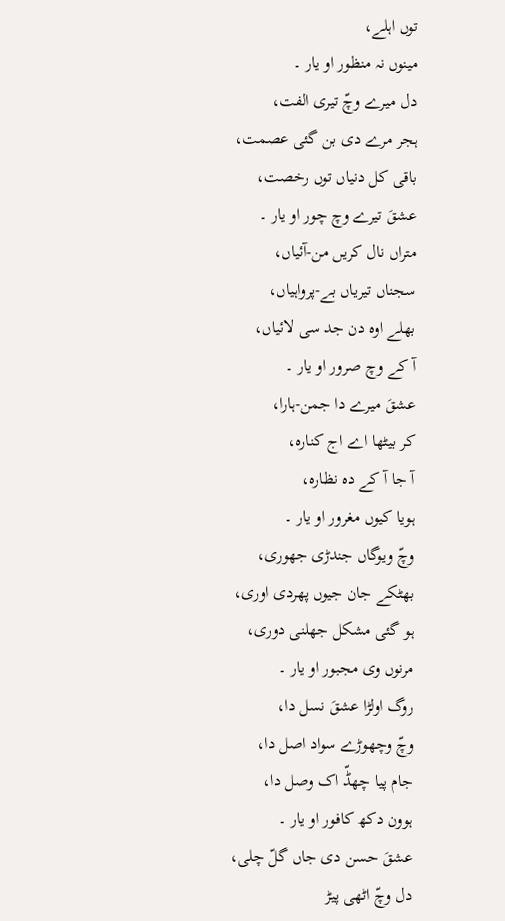توں اہلے،
مینوں نہ منظور او یار ۔
دل میرے وچّ تیری الفت،
ہجر مرے دی بن گئی عصمت،
باقی کل دنیاں توں رخصت،
عشقَ تیرے وچ چور او یار ۔
متراں نال کریں من-آئیاں،
سجناں تیریاں بے-پرواہیاں،
بھلے اوہ دن جد سی لائیاں،
آ کے وچ صرور او یار ۔
عشقَ میرے دا جمن-ہارا،
کر بیٹھا اے اج کنارہ،
آ جا آ کے دہ نظارہ،
ہویا کیوں مغرور او یار ۔
وچّ ویوگاں جندڑی جھوری،
بھٹکے جان جیوں پھردی اوری،
ہو گئی مشکل جھلنی دوری،
مرنوں وی مجبور او یار ۔
روگ اولڑا عشقَ نسل دا،
وچّ وچھوڑے سواد اصل دا،
جام پیا چھڈّ اک وصل دا،
ہوون دکھ کافور او یار ۔
عشقَ حسن دی جاں گلّ چلی،
دل وچّ اٹھی پیڑ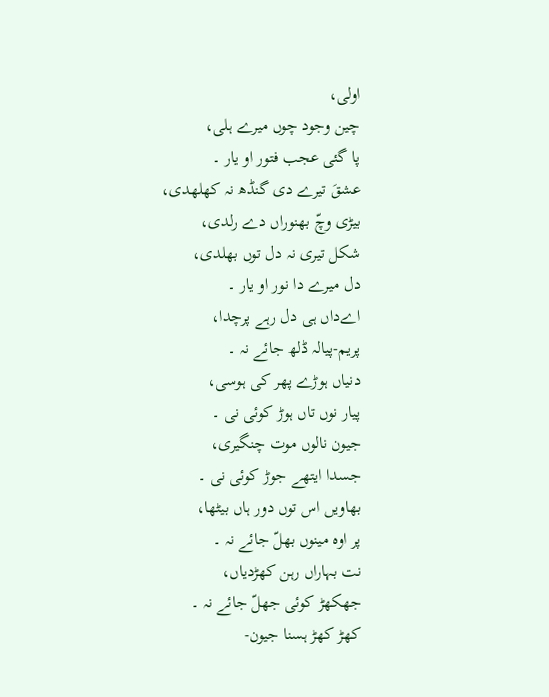اولی،
چین وجود چوں میرے ہلی،
پا گئی عجب فتور او یار ۔
عشقَ تیرے دی گنڈھ نہ کھلھدی،
بیڑی وچّ بھنوراں دے رلدی،
شکل تیری نہ دل توں بھلدی،
دل میرے دا نور او یار ۔
اےداں ہی دل رہے پرچدا،
پریم-پیالہ ڈلھ جائے نہ ۔
دنیاں ہوڑے پھر کی ہوسی،
پیار نوں تاں ہوڑ کوئی نی ۔
جیون نالوں موت چنگیری،
جسدا ایتھے جوڑ کوئی نی ۔
بھاویں اس توں دور ہاں بیٹھا،
پر اوہ مینوں بھلّ جائے نہ ۔
نت بہاراں رہن کھڑدیاں،
جھکھڑ کوئی جھلّ جائے نہ ۔
کھڑ کھڑ ہسنا جیون-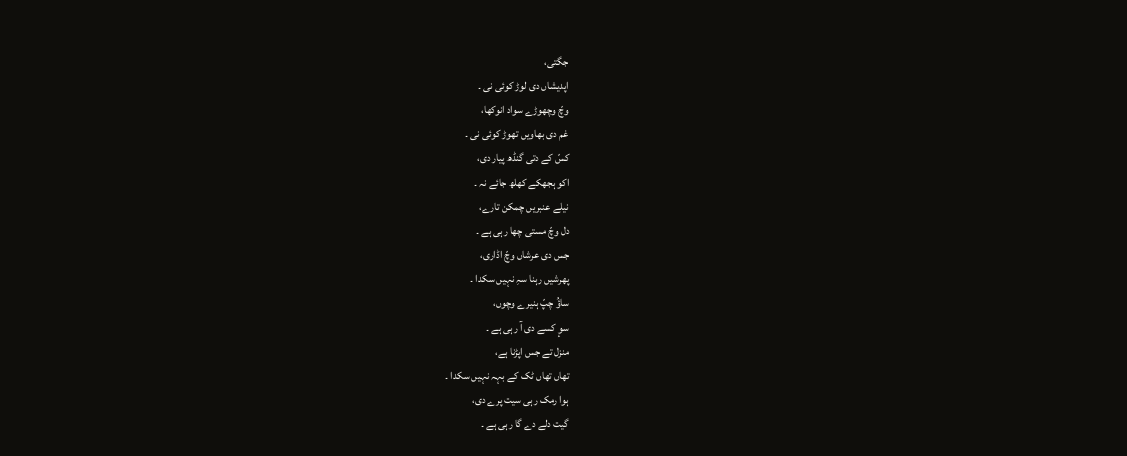جگتی،
اپدیشاں دی لوڑ کوئی نی ۔
وچّ وچھوڑے سواد انوکھا،
غم دی بھاویں تھوڑ کوئی نی ۔
کسّ کے دتی گنڈھ پیار دی،
اکو ہجھکے کھلھ جائے نہ ۔
نیلے عنبریں چمکن تارے،
دل وچّ مستی چھا رہی ہے ۔
جس دی عرشاں وچّ اڈاری،
پھرشیں رہنا سہِ نہیں سکدا ۔
ساؤُ چپّ ہنیرے وچوں،
سوٕ کسے دی آ رہی ہے ۔
منزل تے جس اپڑنا ہے،
تھاں تھاں ٹک کے بہہ نہیں سکدا ۔
ہوا رمک رہی سیت پرے دی،
گیت دلے دے گا رہی ہے ۔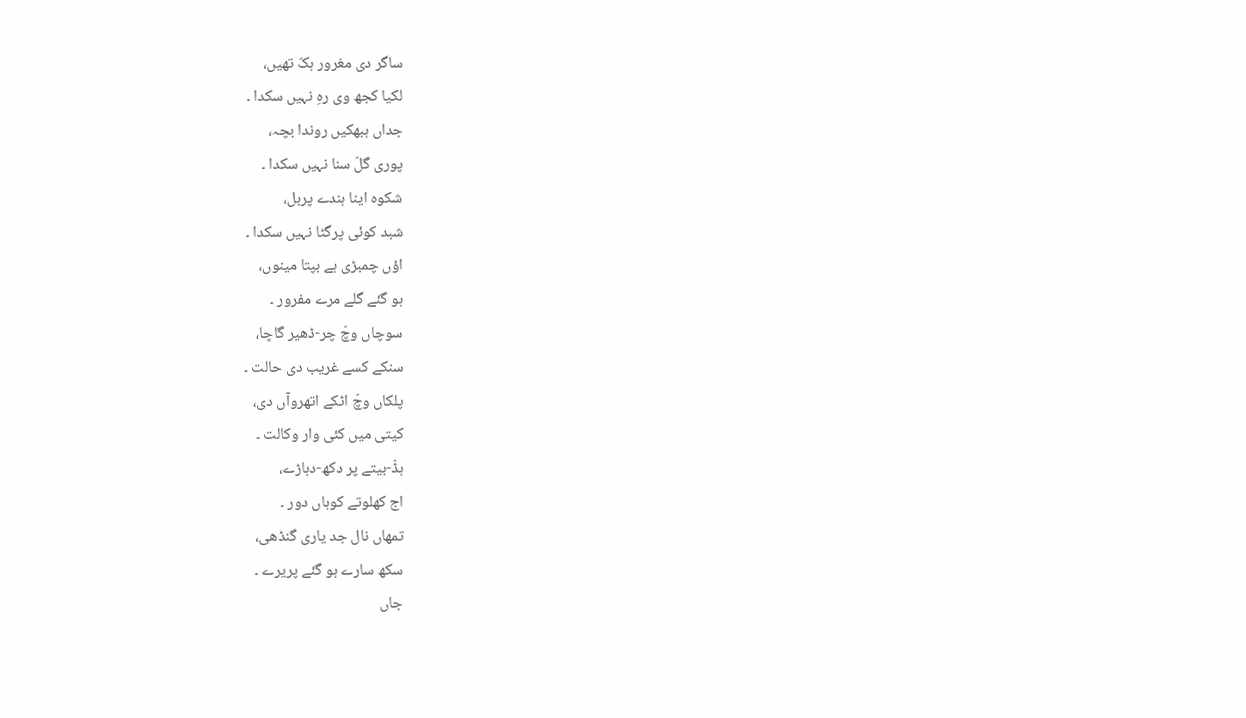ساگر دی مغرور ہکّ تھیں،
لکیا کجھ وی رہِ نہیں سکدا ۔
جداں ہبھکیں روندا بچہ،
پوری گلّ سنا نہیں سکدا ۔
شکوہ اینا ہندے پربل،
شبد کوئی پرگٹا نہیں سکدا ۔
اؤں چمبڑی ہے بپتا مینوں،
ہو گئے گلے مرے مفرور ۔
سوچاں وچّ چر-ڈھیر گاچا،
سنکے کسے غریب دی حالت ۔
پلکاں وچّ اٹکے اتھروآں دی،
کیتی میں کئی وار وکالت ۔
ہڈّ-بیتے پر دکھ-دہاڑے،
اج کھلوتے کوہاں دور ۔
تمھاں نال جد یاری گنڈھی،
سکھ سارے ہو گئے پریرے ۔
جاں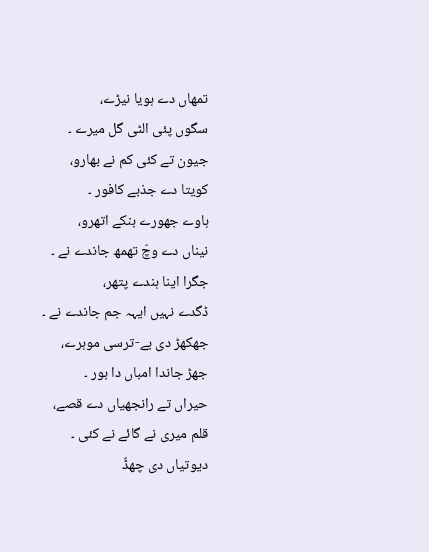تمھاں دے ہویا نیڑے،
سگوں پئی الٹی گل میرے ۔
جیون تے کئی کم نے بھارو،
کویتا دے جذبے کافور ۔
ہاوے جھورے بنکے اتھرو،
نیناں دے وچّ تھمھ جاندے نے ۔
جگرا اینا ہندے پتھر،
ڈگدے نہیں ایہہ جم جاندے نے ۔
جھکھڑ دی بے-ترسی موہرے،
جھڑ جاندا امباں دا بور ۔
حیراں تے رانجھیاں دے قصے،
قلم میری نے گائے نے کئی ۔
دیوتیاں دی چھڈّ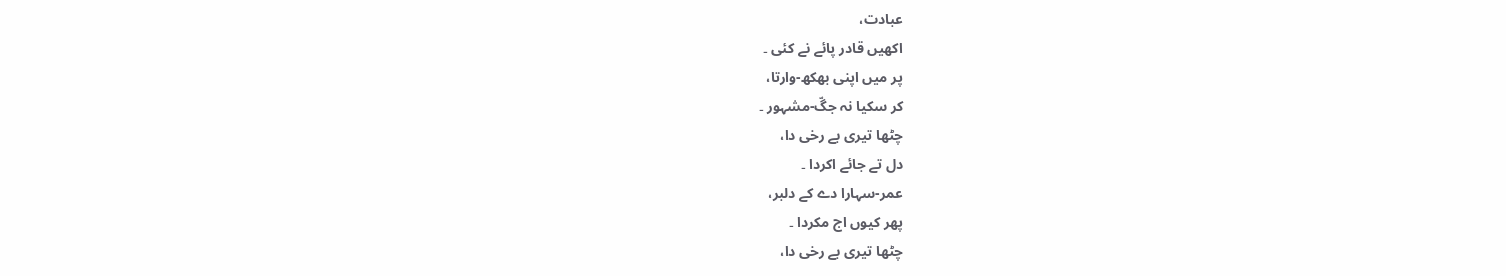عبادت،
اکھیں قادر پائے نے کئی ۔
پر میں اپنی بھکھ-وارتا،
کر سکیا نہ جگّ-مشہور ۔
چٹھا تیری بے رخی دا،
دل تے جائے اکردا ۔
عمر-سہارا دے کے دلبر،
پھر کیوں اج مکردا ۔
چٹھا تیری بے رخی دا،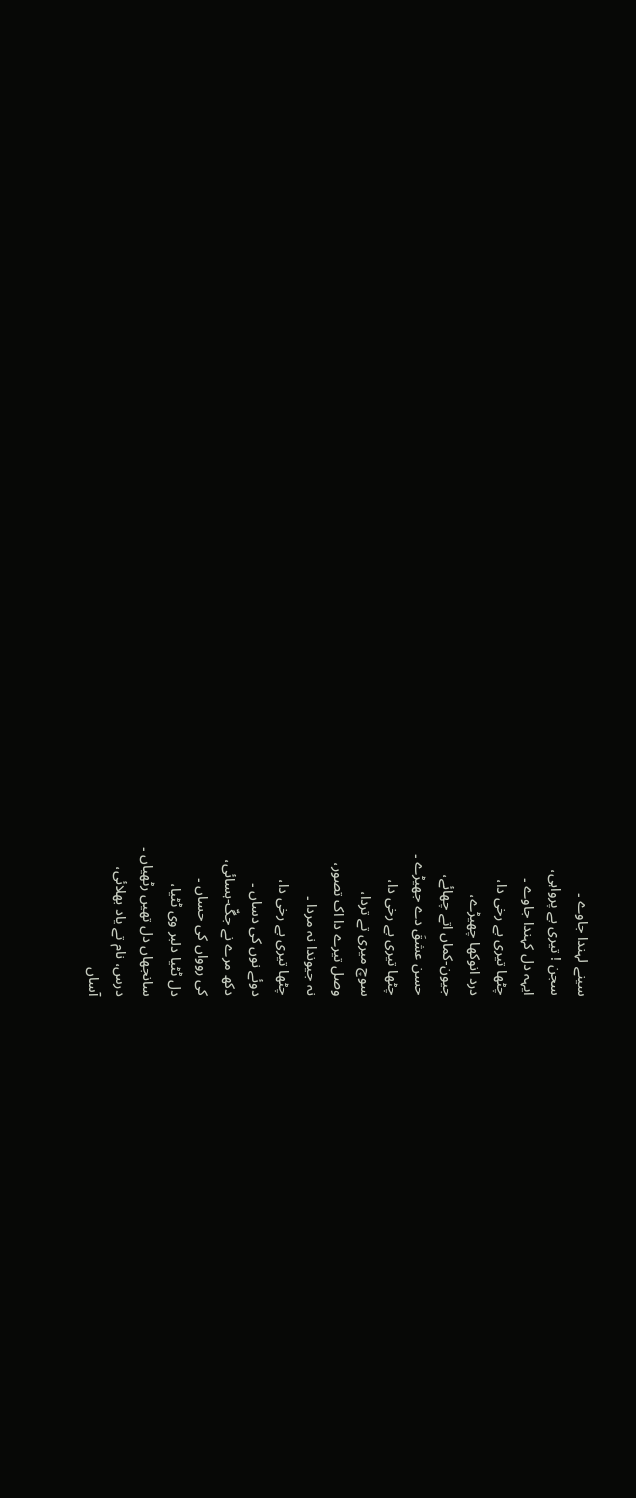سینے لہندا جاوے ۔
سجن ! تیری بے پرواہی،
ایہہ دل کہندا جاوے ۔
چٹھا تیری بے رخی دا،
درد انوکھا چھیڑے،
جیون-کماں اتے چھائے،
حسن عشقَ دے جھیڑے ۔
چٹھا تیری بے رخی دا،
سوچ میری تے تردا،
وصل تیرے دا اک تصور،
نہ جیوندا نہ مردا ۔
چٹھا تیری بے رخی دا،
دوئے نوں کی دساں ۔
دکھ مرے نے جگّ-ہسائی،
کی روواں کی حساں ۔
دل ٹٹیا دلبر وی ٹٹیا،
سانجھاں دل تھیں رٹھیاں ۔
درس، نام تے یاد بھلائی،
آساں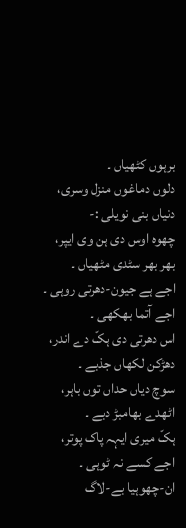برہوں کٹھیاں ۔
دلوں دماغوں منزل وسری،
دنیاں بنی نویلی :-
چھوہ اوس دی ہن وی ایپر،
بھر بھر سٹدی مٹھیاں ۔
اجے ہے جیون-دھرتی روہی ۔
اجے آتما بھکھی ۔
اس دھرتی دی ہکّ دے اندر،
دھڑکن لکھاں جذبے ۔
سوچ دیاں حداں توں باہر،
اٹھدے بھامبڑ دبے ۔
ہکّ میری ایہہ پاک پوتر،
اجے کسے نہ ٹوہی ۔
ان-چھوہیا بے-لاگ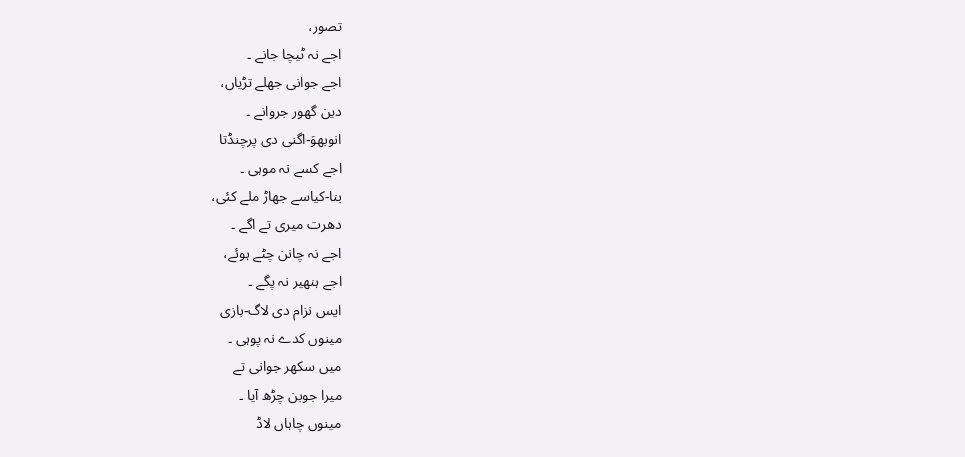تصور،
اجے نہ ٹیچا جانے ۔
اجے جوانی جھلے تڑیاں،
دین گھور جروانے ۔
انوبھوَ-اگنی دی پرچنڈتا
اجے کسے نہ موہی ۔
بنا-کیاسے جھاڑ ملے کئی،
دھرت میری تے اگے ۔
اجے نہ چانن چٹے ہوئے،
اجے ہنھیر نہ پگے ۔
ایس نزام دی لاگ-بازی
مینوں کدے نہ پوہی ۔
میں سکھر جوانی تے
میرا جوبن چڑھ آیا ۔
مینوں چاہاں لاڈ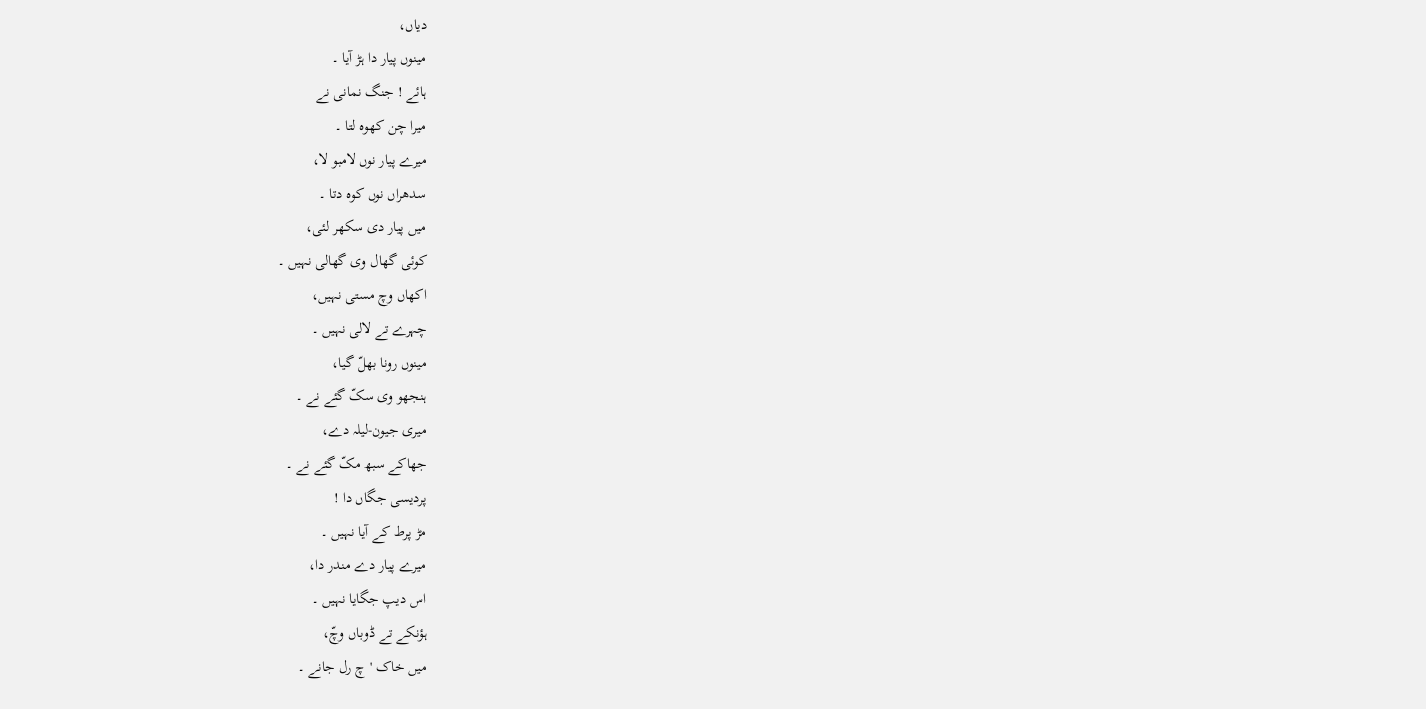دیاں،
مینوں پیار دا ہڑ آیا ۔
ہائے ! جنگ نمانی نے
میرا چن کھوہ لتا ۔
میرے پیار نوں لامبو لا،
سدھراں نوں کوہ دتا ۔
میں پیار دی سکھر لئی،
کوئی گھال وی گھالی نہیں ۔
اکھاں وچ مستی نہیں،
چہرے تے لالی نہیں ۔
مینوں رونا بھلّ گیا،
ہنجھو وی سکّ گئے نے ۔
میری جیون-لیلہ دے،
جھاکے سبھ مکّ گئے نے ۔
پردیسی جگاں دا !
مڑ پرط کے آیا نہیں ۔
میرے پیار دے مندر دا،
اس دیپ جگایا نہیں ۔
ہؤنکے تے ڈوباں وچّ،
میں خاک 'چ رل جانے ۔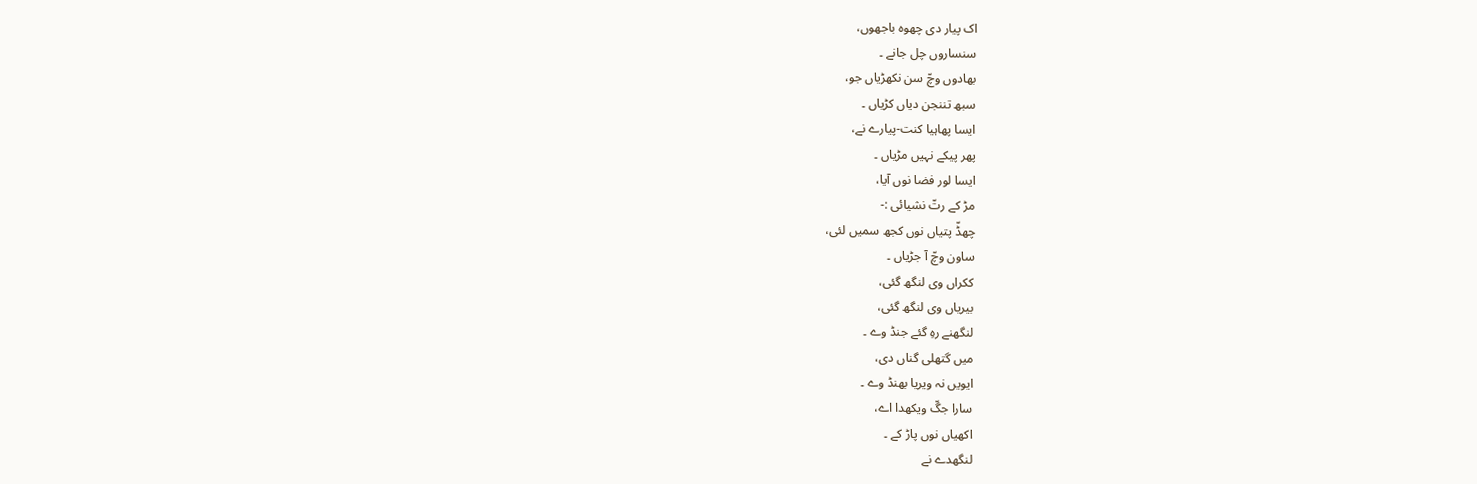اک پیار دی چھوہ باجھوں،
سنساروں چل جانے ۔
بھادوں وچّ سن نکھڑیاں جو،
سبھ تننجن دیاں کڑیاں ۔
ایسا پھاہیا کنت-پیارے نے،
پھر پیکے نہیں مڑیاں ۔
ایسا لور فضا نوں آیا،
مڑ کے رتّ نشیائی :-
چھڈّ پتیاں نوں کجھ سمیں لئی،
ساون وچّ آ جڑیاں ۔
ککراں وی لنگھ گئی،
بیریاں وی لنگھ گئی،
لنگھنے رہِ گئے جنڈ وے ۔
میں گتھلی گناں دی،
ایویں نہ ویریا بھنڈ وے ۔
سارا جگّ ویکھدا اے،
اکھیاں نوں پاڑ کے ۔
لنگھدے نے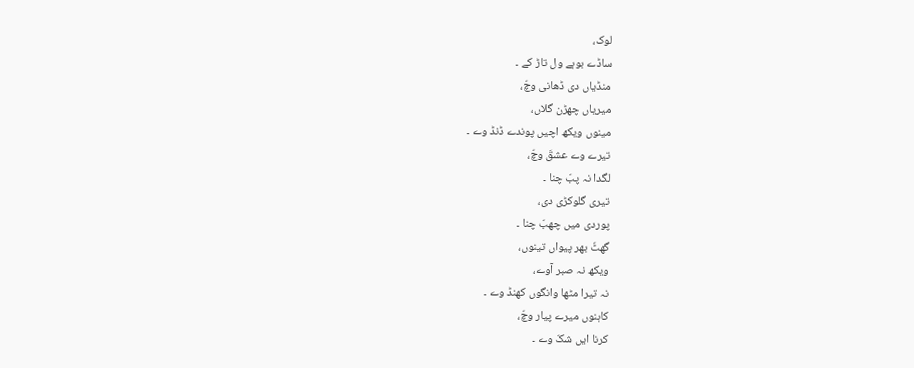لوک،
ساڈے بوہے ول تاڑ کے ۔
منڈیاں دی ڈھانی وچّ،
میریاں چھڑن گلاں،
مینوں ویکھ اچیں پوندے ڈنڈ وے ۔
تیرے وے عشقَ وچّ،
لگدا نہ پبّ چنا ۔
تیری گلوکڑی دی،
پوردی میں چھبّ چنا ۔
گھٹّ بھر پیواں تینوں،
ویکھ نہ صبر آوے،
نہ تیرا مٹھا وانگوں کھنڈ وے ۔
کاہنوں میرے پیار وچّ،
کرنا ایں شکّ وے ۔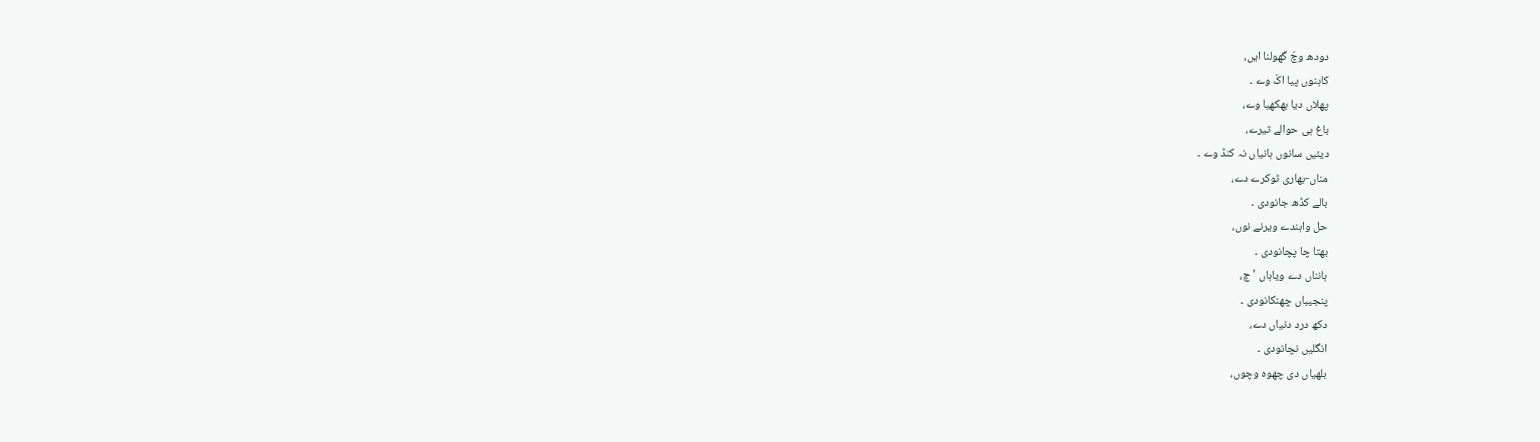دودھ وچّ گھولنا ایں،
کاہنوں پیا اکّ وے ۔
پھلاں دیا بھکھیا وے،
باغ ہی حوالے تیرے،
دیئیں سانوں ہانیاں نہ کنڈ وے ۔
مناں-بھاری ٹوکرے دے،
بالے کڈھ جانودی ۔
حل واہندے ویرنے نوں،
بھتا چا پچانودی ۔
ہانناں دے ویاہاں 'چ،
پنجیباں چھنکانودی ۔
دکھ درد دنیاں دے،
انگلیں نچانودی ۔
بلھیاں دی چھوہ وچوں،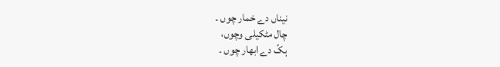نیناں دے خمار چوں ۔
چال مٹکیلی وچوں،
ہکّ دے ابھار چوں ۔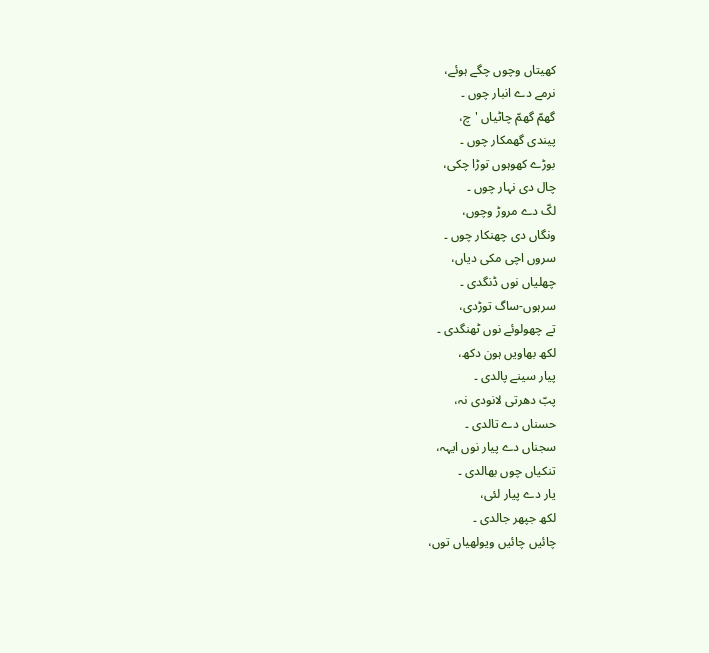کھیتاں وچوں چگے ہوئے،
نرمے دے انبار چوں ۔
گھمّ گھمّ چاٹیاں 'چ،
پیندی گھمکار چوں ۔
بوڑے کھوہوں توڑا چکی،
چال دی نہار چوں ۔
لکّ دے مروڑ وچوں،
ونگاں دی چھنکار چوں ۔
سروں اچی مکی دیاں،
چھلیاں نوں ڈنگدی ۔
سرہوں-ساگ توڑدی،
تے چھولوئے نوں ٹھنگدی ۔
لکھ بھاویں ہون دکھ،
پیار سینے پالدی ۔
پبّ دھرتی لانودی نہ،
حسناں دے تالدی ۔
سجناں دے پیار نوں ایہہ،
تنکیاں چوں بھالدی ۔
یار دے پیار لئی،
لکھ جپھر جالدی ۔
چائیں چائیں ویولھیاں توں،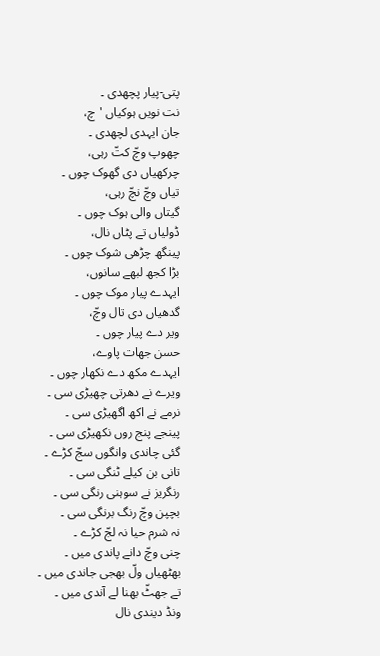پتی-پیار پچھدی ۔
نت نویں ہوکیاں 'چ،
جان ایہدی لچھدی ۔
چھوپ وچّ کتّ رہی،
چرکھیاں دی گھوک چوں ۔
تیاں وچّ نچّ رہی،
گیتاں والی ہوک چوں ۔
ڈولیاں تے پٹاں نال،
پینگھ چڑھی شوک چوں ۔
بڑا کجھ لبھے سانوں،
ایہدے پیار موک چوں ۔
گدھیاں دی تال وچّ،
ویر دے پیار چوں ۔
حسن جھات پاوے،
ایہدے مکھ دے نکھار چوں ۔
ویرے نے دھرتی چھیڑی سی ۔
نرمے نے اکھ اگھیڑی سی ۔
پینجے پنج روں نکھیڑی سی ۔
گئی چاندی وانگوں سجّ کڑے ۔
تانی بن کیلے ٹنگی سی ۔
رنگریز نے سوہنی رنگی سی ۔
بچپن وچّ رنگ برنگی سی ۔
نہ شرم حیا نہ لجّ کڑے ۔
چنی وچّ دانے پاندی میں ۔
بھٹھیاں ولّ بھجی جاندی میں ۔
تے جھٹّ بھنا لے آندی میں ۔
ونڈ دیندی نال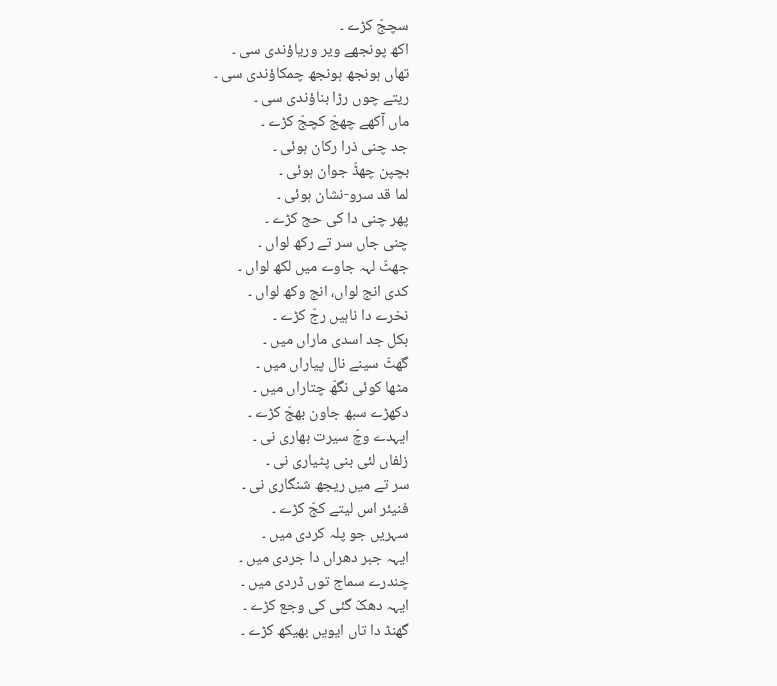سچجّ کڑے ۔
اکھ پونجھے ویر وریاؤندی سی ۔
تھاں ہونجھ ہونجھ چمکاؤندی سی ۔
ریتے چوں رڑا بناؤندی سی ۔
ماں آکھے چھجّ کچجّ کڑے ۔
جد چنی ذرا رکان ہوئی ۔
بچپن چھڈّ جوان ہوئی ۔
لما قد سرو-نشان ہوئی ۔
پھر چنی دا کی حج کڑے ۔
چنی جاں سر تے رکھ لواں ۔
جھٹّ لہہ جاوے میں لکھ لواں ۔
کدی انج لواں، انج وکھ لواں ۔
نخرے دا ناہیں رجّ کڑے ۔
بکل جد اسدی ماراں میں ۔
گھٹّ سینے نال پیاراں میں ۔
مٹھا کوئی نگھّ چتاراں میں ۔
دکھڑے سبھ جاون بھجّ کڑے ۔
ایہدے وچّ سیرت بھاری نی ۔
زلفاں لئی بنی پٹیاری نی ۔
سر تے میں ریجھ شنگاری نی ۔
فنیئر اس لیتے کجّ کڑے ۔
سہریں جو پلہ کردی میں ۔
ایہہ جبر دھراں دا جردی میں ۔
چندرے سماج توں ڈردی میں ۔
ایہہ دھکّ گئی کی وجع کڑے ۔
گھنڈ دا تاں ایویں بھیکھ کڑے ۔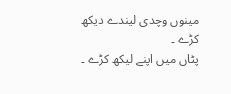مینوں وچدی لیندے دیکھ کڑے ۔
پٹاں میں اپنے لیکھ کڑے ۔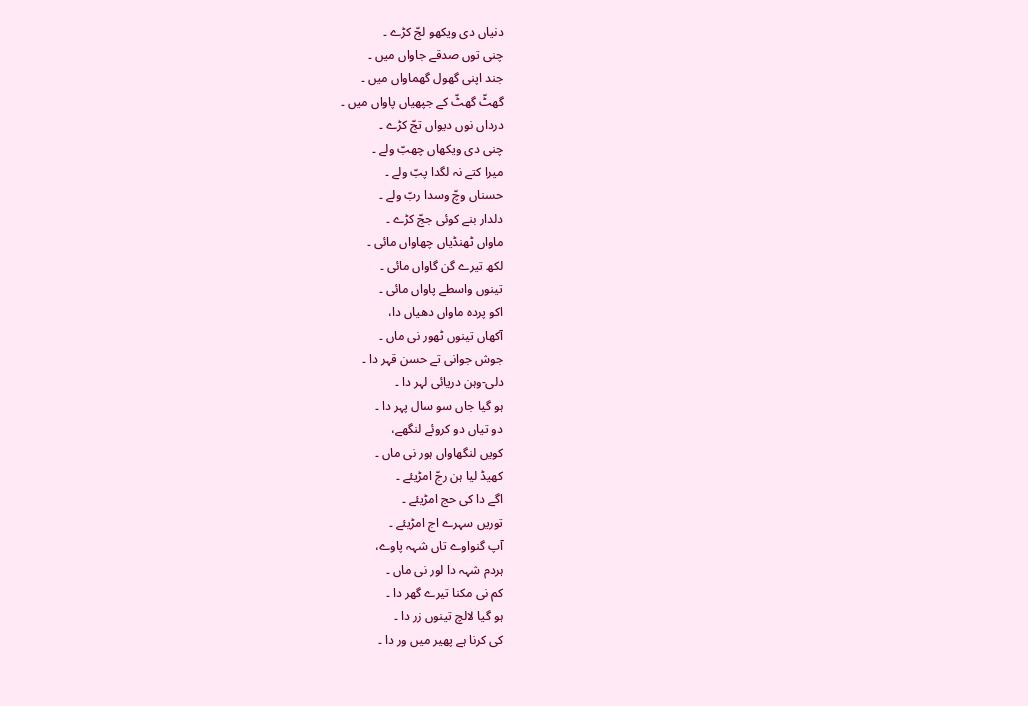دنیاں دی ویکھو لجّ کڑے ۔
چنی توں صدقے جاواں میں ۔
جند اپنی گھول گھماواں میں ۔
گھٹّ گھٹّ کے جپھیاں پاواں میں ۔
درداں نوں دیواں تجّ کڑے ۔
چنی دی ویکھاں چھبّ ولے ۔
میرا کتے نہ لگدا پبّ ولے ۔
حسناں وچّ وسدا ربّ ولے ۔
دلدار بنے کوئی ججّ کڑے ۔
ماواں ٹھنڈیاں چھاواں مائی ۔
لکھ تیرے گن گاواں مائی ۔
تینوں واسطے پاواں مائی ۔
اکو پردہ ماواں دھیاں دا،
آکھاں تینوں ٹھور نی ماں ۔
جوش جوانی تے حسن قہر دا ۔
دلی-وہن دریائی لہر دا ۔
ہو گیا جاں سو سال پہر دا ۔
دو تیاں دو کروئے لنگھے،
کویں لنگھاواں ہور نی ماں ۔
کھیڈ لیا ہن رجّ امڑیئے ۔
اگے دا کی حج امڑیئے ۔
توریں سہرے اج امڑیئے ۔
آپ گنواوے تاں شہہ پاوے،
ہردم شہہ دا لور نی ماں ۔
کم نی مکنا تیرے گھر دا ۔
ہو گیا لالچ تینوں زر دا ۔
کی کرنا ہے پھیر میں ور دا ۔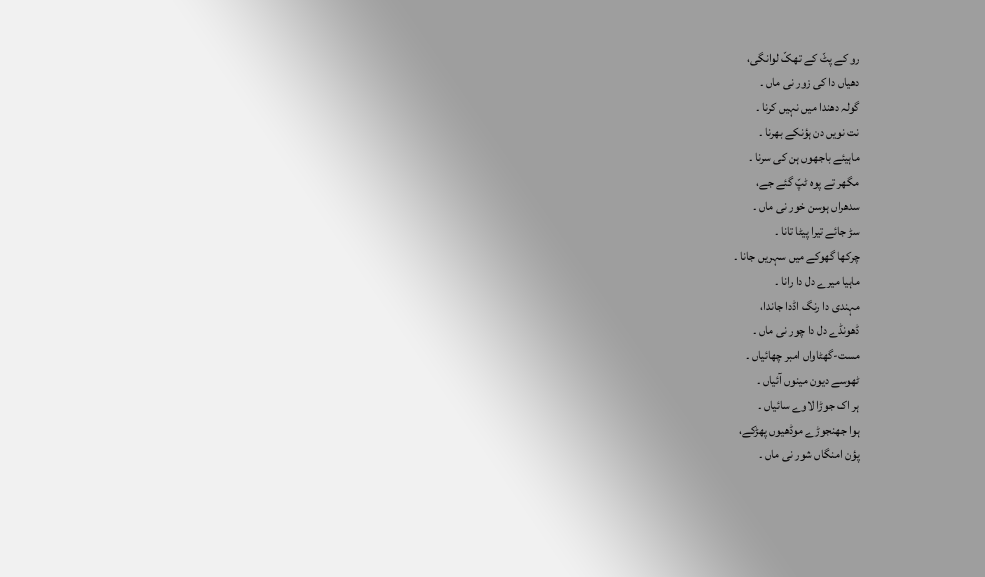رو کے پٹّ کے تھکّ لوانگی،
دھیاں دا کی زور نی ماں ۔
گولہ دھندا میں نہیں کرنا ۔
نت نویں دن ہؤنکے بھرنا ۔
ماہیئے باجھوں ہن کی سرنا ۔
مگھر تے پوہ ٹپّ گئے جے،
سدھراں ہوسن خور نی ماں ۔
سڑ جائے تیرا پیٹا تانا ۔
چرکھا گھوکے میں سہریں جانا ۔
ماہیا میرے دل دا رانا ۔
مہندی دا رنگ اڈدا جاندا،
ڈھونڈے دل دا چور نی ماں ۔
مست-گھٹاواں امبر چھائیاں ۔
ٹھوسے دیون مینوں آئیاں ۔
ہر اک جوڑا لاوے سائیاں ۔
ہوا جھنجوڑے موڈھیوں پھڑکے،
پؤن امنگاں شور نی ماں ۔